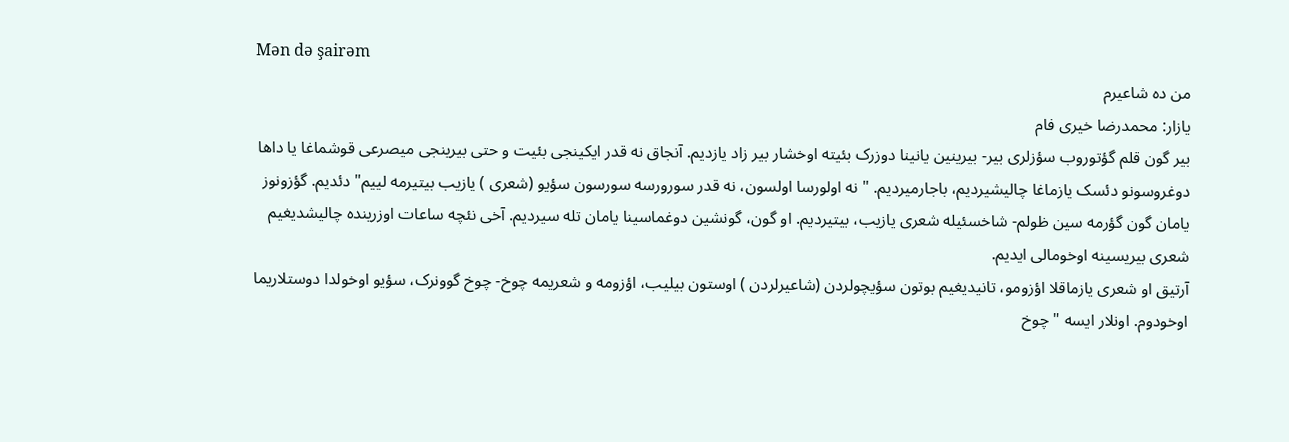Mən də şairəm
من ده شاعیرم
یازار: محمدرضا خیری فام
بیر گون قلم گؤتوروب سؤزلری بیر- بیرینین یانینا دوزرک بئیته اوخشار بیر زاد یازدیم. آنجاق نه قدر ایکینجی بئیت و حتی بیرینجی میصرعی قوشماغا یا داها دوغروسونو دئسک یازماغا چالیشیردیم، باجارمیردیم. " نه اولورسا اولسون، نه قدر سورورسه سورسون سؤیو (شعری ) یازیب بیتیرمه لییم" دئدیم. گؤزونوز یامان گون گؤرمه سین ظولم- شاخسئیله شعری یازیب، بیتیردیم. او گون، گونشین دوغماسینا یامان تله سیردیم. آخی نئچه ساعات اوزرینده چالیشدیغیم شعری بیریسینه اوخومالی ایدیم.
آرتیق او شعری یازماقلا اؤزومو، تانیدیغیم بوتون سؤیچولردن (شاعیرلردن ) اوستون بیلیب، اؤزومه و شعریمه چوخ- چوخ گوونرک، سؤیو اوخولدا دوستلاریما اوخودوم. اونلار ایسه " چوخ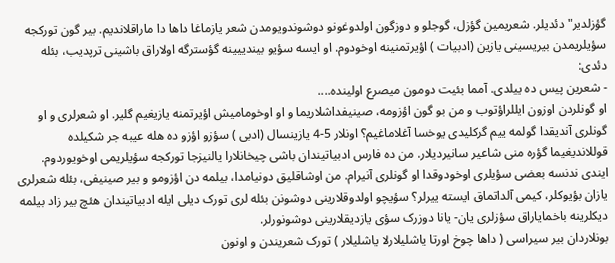گؤزلدیر" دئدیلر. شعریمین گؤزل، گوجلو و دوزگون اولدوغونو دوشوندویومدن شعر یازماغا داها دا ماراقلاندیم. بیر گون تورکجه سؤیلریمدن بیریسینی یازین (ادبیات ) اؤیرتمنینه اوخودوم. او ایسه سؤیو بیندییینه گؤسترگه اولاراق باشینی ترپدیب، بئله دئدی:
- شعرین پیس ده ییلدی. آمما بئیت دومون میصرع اولینده....
او گونلردن اوزون ایللراؤتوب و من بو گون اؤزومه، صینیفداشلاریما و او اوخومامیش اؤیرتمنه یازیغیم گلیر. او شعرلری و او گونلری آندیقدا گولمه ییم گرکلیدی یوخسا آغلاماغیم؟ اونلار 5-4 یازینسال (ادبی ) سؤزو اؤزو ده هله عیبه جر شکیلده قوللاندیغیما گؤره منی شاعیر سانیردیلار. من ده فارس ادبیاتیندان باشی چیخانلارا یالنیزجا تورکجه سؤیلریمی اوخویوردوم.
ایندی ندنسه بعضی سؤیلری اوخودوقدا او گونلری آنیرام. من اوشاقلیق دونیامدا، بیلمه دن اؤزومو و بیر صینیفی، بئله شعرلری یازان بؤیوکلر، کیمی آلداتماق ایسته ییرلر؟ سؤیچو اولدوقلارینی دوشونن بئله لری تورک دیلی ایله ادبیاتیندان هئچ بیر زاد بیلمه دیکلرینه باخمایاراق سؤزلری یان- یانا دوزرک سؤی یازدیقلارینی دوشونورلر.
بونلاردان بیر سیراسی ( داها چوخ اورتا یاشلیلارلا یاشلیلار ) تورک شعریندن و اونون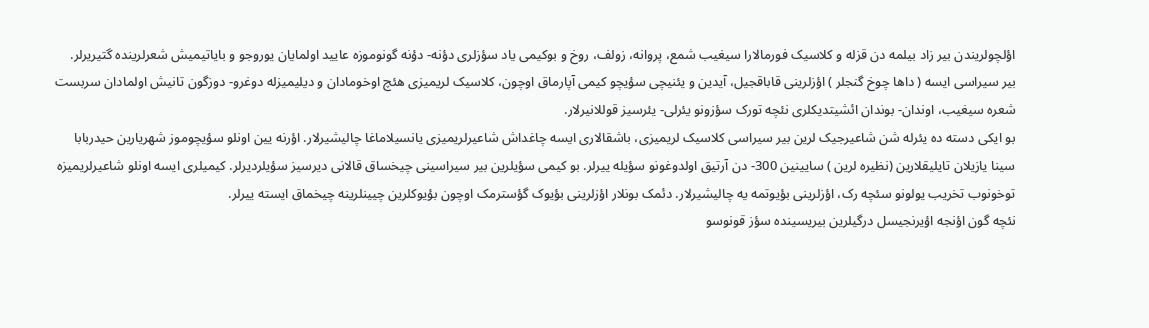اؤلچولریندن بیر زاد بیلمه دن قزله و کلاسیک فورمالارا سیغیب شمع، پروانه، زولف، روخ و بوکیمی یاد سؤزلری دؤنه- دؤنه گونوموزه عایید اولمایان یوروجو و بایاتیمیش شعرلرینده گتیریرلر.
بیر سیراسی ایسه ( داها چوخ گنجلر ) اؤزلرینی قاباقجیل، آیدین و یئنیچی سؤیچو کیمی آپارماق اوچون، کلاسیک لریمیزی هئچ اوخومادان و دیلیمیزله دوغرو- دوزگون تانیش اولمادان سربست شعره سیغیب، اوندان- بوندان ائشیتدیکلری نئچه تورک سؤزونو یئرلی- یئرسیز قوللانیرلار.
بو ایکی دسته ده یئرله شن شاعیرجیک لرین بیر سیراسی کلاسیک لریمیزی، باشقالاری ایسه چاغداش شاعیرلریمیزی یانسیلاماغا چالیشیرلار. اؤرنه یین اونلو سؤیچوموز شهریارین حیدربابا سینا یازیلان تایلیقلارین (نظیره لرین ) سایینین 300- دن آرتیق اولدوغونو سؤیله ییرلر. بو کیمی سؤیلرین بیر سیراسینی چیخساق قالانی دیرسیز سؤیلردیرلر. کیمیلری ایسه اونلو شاعیرلریمیزه توخونوب تخریب یولونو سئچه رک، اؤزلرینی بؤیوتمه یه چالیشیرلار. دئمک بونلار اؤزلرینی بؤیوک گؤسترمک اوچون بؤیوکلرین چیینلرینه چیخماق ایسته ییرلر.
نئچه گون اؤنجه اؤیرنجیسل درگیلرین بیریسینده سؤز قونوسو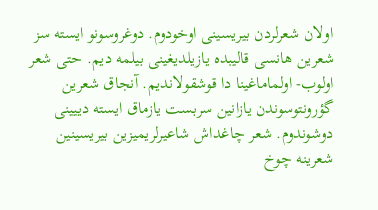اولان شعرلردن بیریسینی اوخودوم. دوغروسونو ایسته سز شعرین هانسی قالیبده یازیلدیغینی بیلمه دیم. حتی شعر اولوب- اولماماغینا دا قوشقولاندیم. آنجاق شعرین گؤرونتوسوندن یازانین سربست یازماق ایسته دییینی دوشوندوم. شعر چاغداش شاعیرلریمیزین بیریسینین شعرینه چوخ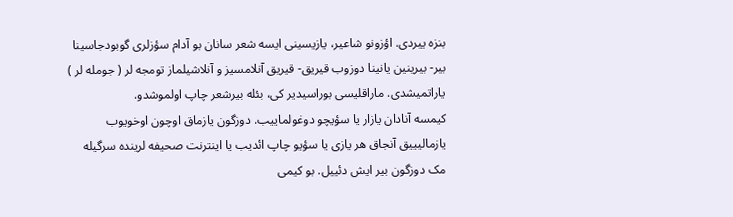بنزه ییردی. اؤزونو شاعیر، یازیسینی ایسه شعر سانان بو آدام سؤزلری گوبودجاسینا بیر- بیرینین یانینا دوزوب قیریق- قیریق آنلامسیز و آنلاشیلماز تومجه لر ( جومله لر ) یاراتمیشدی. ماراقلیسی بوراسیدیر کی، بئله بیرشعر چاپ اولموشدو.
کیمسه آنادان یازار یا سؤیچو دوغولماییب. دوزگون یازماق اوچون اوخویوب یازمالیییق آنجاق هر یازی یا سؤیو چاپ ائدیب یا اینترنت صحیفه لرینده سرگیله مک دوزگون بیر ایش دئییل. بو کیمی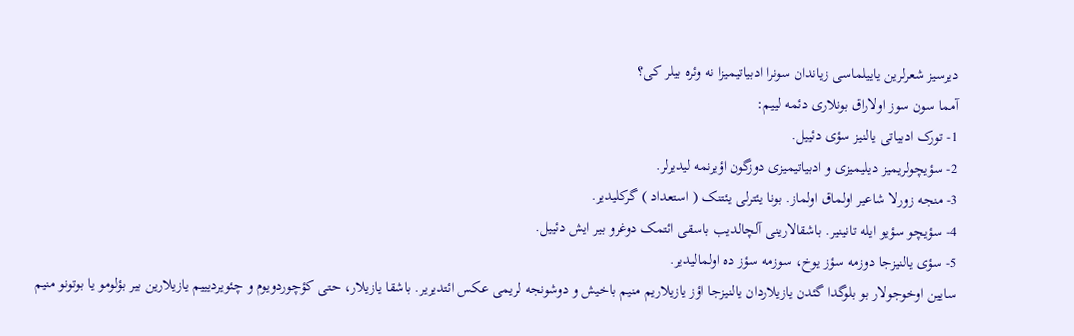دیرسیز شعرلرین یاییلماسی زیاندان سونرا ادبیاتیمیزا نه وئره بیلر کی؟
آمما سون سوز اولاراق بونلاری دئمه لییم:
1- تورک ادبیاتی یالنیز سؤی دئییل.
2- سؤیچولریمیز دیلیمیزی و ادبیاتیمیزی دوزگون اؤیرنمه لیدیرلر.
3- منجه زورلا شاعیر اولماق اولماز. بونا یئترلی یئتنک ( استعداد ) گرکلیدیر.
4- سؤیچو سؤیو ایله تانینیر. باشقالارینی آلچالدیب باسقی ائتمک دوغرو بیر ایش دئییل.
5- سؤی یالنیزجا دوزمه سؤز یوخ، سوزمه سؤز ده اولمالیدیر.
سایین اوخوجولار بو بلوگدا گئدن یازیلاردان یالنیزجا اؤز یازیلاریم منیم باخیش و دوشونجه لریمی عکس ائتدیریر. باشقا یازیلار، حتی کؤچوردویوم و چئویردیییم یازیلارین بیر بؤلومو یا بوتونو منیم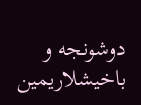دوشونجه و باخیشلاریمین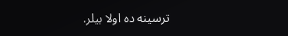ترسینه ده اولا بیلر.